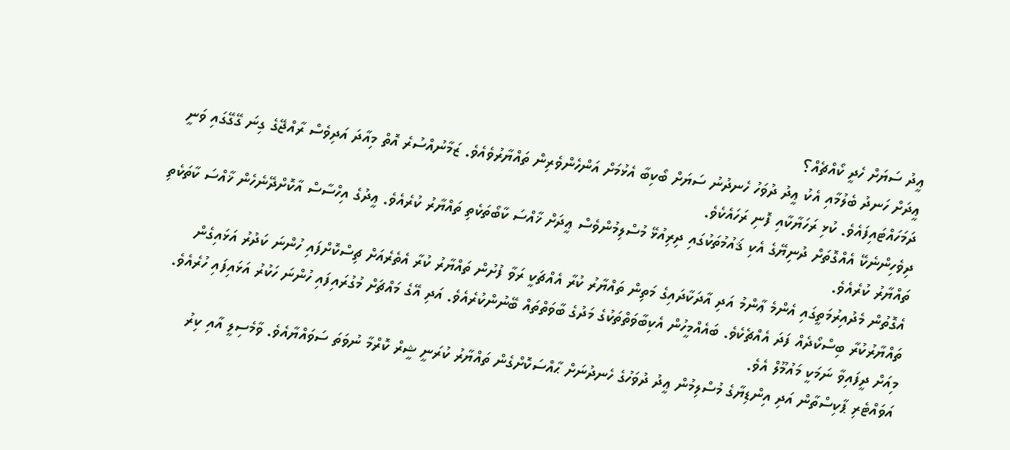ޢީދު ސަޔަށް ހެދީ ކޯއްޗެއް؟
ޢީދަށް ހަނދު ބެލުމާއި އެކު ޢީދު ދުވަހު ހެނދުނު ސަޔަށް ބޯކިބާ އެޅުމަށް އަންހެންވެރިން ތައްޔާރުވެއެވެ. ޒަމާނުއްސުރެ އޮތް މިއާދަ އަދިވެސް ރާއްޖޭގެ ގިނަ ގޭގޭގައި ވަނީ ދަމަހައްޓައިފައެވެ. ކުޅި ރަހަޔާކާއި ފޮނި ރަހައެކެވެ.
ދިވެހިންނެކޭ އެއްގޮތަށް ދުނިޔޭގެ އެކި ޤައުމުތަކުގައި ދިރިއުޅޭ މުސްލިމުންވެސް ޢީދަށް ޚާއްސަ ކާބޯތަކެތި ތައްޔާރު ކުރެއެވެ. ޢީދުގެ އިހްސާސް އާކޮށްދޭނެހެން ޚާއްސަ ކާތަކެތި ތައްޔާރު ކުރެއެވެ.
އެގޮތުން މެދުއިރުމަތީގައި އެންމެ ޢާންމު އަދި އާދަކާދައިގެ މަތިން ތައްޔާރު ކުރާ އެއްޗަކީ ރަވާ ފުށުން ތައްޔާރު ކުރާ އެތެރެއަށް ޗިސްކޮށްފައި ހުންނަ ކަދުރު އަޅައިގެން ތައްޔާރުކުރާ ބިސްކޯދެއް ފަދަ އެއްޗެކެވެ. ބައެއްމީހުން އެކިބާވަތްތަކުގެ މަދުގެ ބާވަތްތައް ބޭނުންކުރެއެވެ. އަދި އޭގެ މައްޗަށް މުގުރައިފައި ހުންނަ ހަކުރު އަޅައިފައި ހުރެއެވެ. މިއަށް ދީފައިވާ ނަމަކީ މައުމޫލް އެވެ.
އަވައްޓެރި ޕާކިސްތާން އަދި އިންޑިޔާގެ މުސްލިމުން ޢީދު ދުވަހުގެ ހެނދުނަށް ޙާއްސަކޮށްގެން ތައްޔާރު ކުރަނީ ޝީރް ކޮރްމާ ނުވަތަ ސަވައްޔާއެވެ. ވާމެސިލީ އާއި ކިރު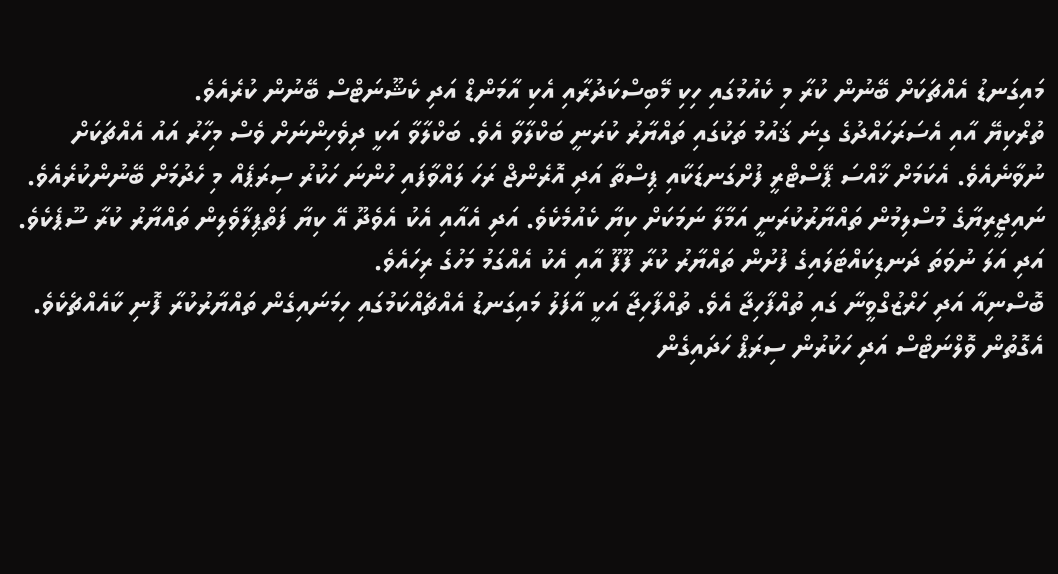މައިގަނޑު އެއްޗަކަށް ބޭނުން ކުރާ މި ކެއުމުގައި ހިކި މޭބިސްކަދުރާއި އެކި އާމަންޑް އަދި ކެޝޫނަޓްސް ބޭނުން ކުރެއެވެ.
ތުރްކިޔޭ އާއި އެސަރަހައްދުގެ ގިނަ ޤައުމު ތަކުގައި ތައްޔާރު ކުރަނީ ބަކްލާވާ އެވެ. ބަކްލާވާ އަކީ ދިވެހިންނަށް ވެސް މިހާރު އައު އެއްޗަކަށް ނުވާނެއެވެ. އެކަމަށް ޚާއްސަ ޕޭސްޓްރީ ފުށްގަނޑަކާއި ޕިސްތާ އަދި އޮރެންޖް ރަހަ ލައްވާފައި ހުންނަ ހަކުރު ސިރަޕެއް މި ހެދުމަށް ބޭނުންކުރެއެވެ.
ނައިޖީރިޔާގެ މުސްލިމުން ތައްޔާރުކުރަނީ އަމާލާ ނަމަކަށް ކިޔާ ކެއުމެކެވެ. އަދި އެއާއި އެކު އެވެދޫ އޭ ކިޔާ ފަތްޕިލާވެލިން ތައްޔާރު ކުރާ ސޫޕެކެވެ. އަދި އަލަ ނުވަތަ ދަނޑިކައްޓަލައިގެ ފުށުން ތައްޔާރު ކުރާ ފޫފޫ އާއި އެކު އެއްގަމު މަހުގެ ރިހައެވެ.
ބޮސްނިއާ އަދި ހަރްޒުގްވީނާ ގައި ތުއްފާހިޖާ އެވެ. ތުއްފާހިޖާ އަކީ އާފަލު މައިގަނޑު އެއްޗެއްކަމުގައި ހިމަނައިގެން ތައްޔާރުކުރާ ފޮނި ކާއެއްޗެކެވެ. އެގޮތުން ވޮލްނަޓްސް އަދި ހަކުރުން ސިރަޕް ހަދައިގެން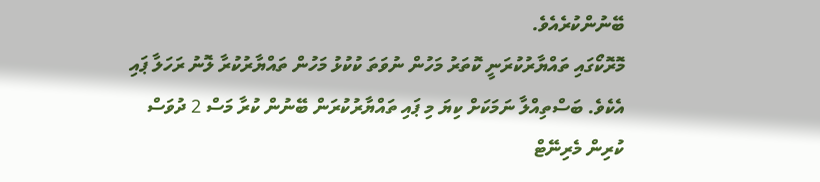ބޭނުންކުރެއެވެ.
މޮރޮކޯގައި ތައްޔާރުކުރަނީ ކޮތަރު މަހުން ނުވަތަ ކުކުޅު މަހުން ތައްޔާރުކުރާ ލޮނު ރަހަލާ ޕައި އެކެވެ. ބަސްތިއްލާ ނަމަކަށް ކިޔަ މި ޕައި ތައްޔާރުކުރަން ބޭނުން ކުރާ މަސް 2 ދުވަސް ކުރިން މެރިނޭޓް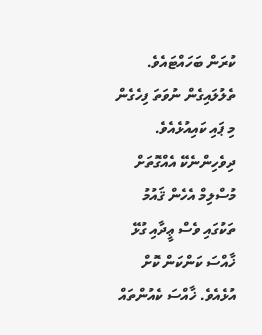ކުރަން ބަހައްޓައެވެ. ތެލުލައިގެން ނުވަތަ ފިހެގެން މި ޕައި ކައިއުޅެއެވެ.
ދިވެހިންނެކޭ އެއްގޮތަށް މުސްލިމް އެހެން ޤައުމު ތަކުގައި ވެސް ޢީދާއި ގުޅޭ ޚާއްސަ ކަންކަން ކޮށް އުޅެއެވެ. ޚާއްސަ ކެއުންތައް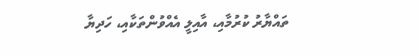ތައްޔާރު ކުރުމާއި، އާއިލީ އެއްވުންތަކާއި، ހަދިޔާ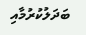ބަދަލުކުރުމާއި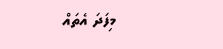މިފަދަ އެތައް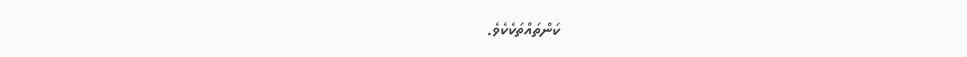ކަންތައްތަކެކެވެ.